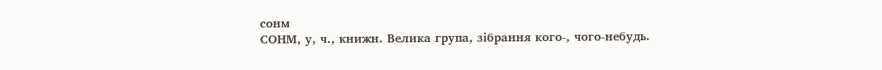сонм
СОНМ, у, ч., книжн. Велика група, зібрання кого-, чого-небудь.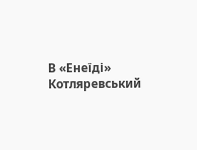В «Енеїді» Котляревський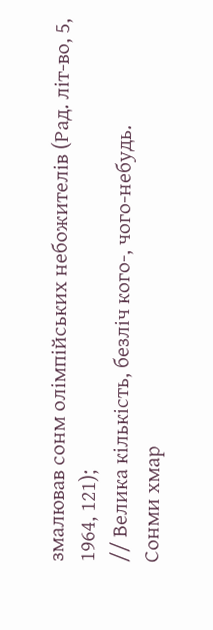змалював сонм олімпійських небожителів (Рад. літ-во, 5, 1964, 121);
// Велика кількість, безліч кого-, чого-небудь.
Сонми хмар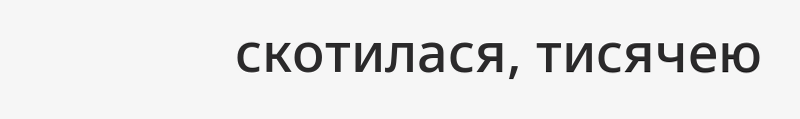скотилася, тисячею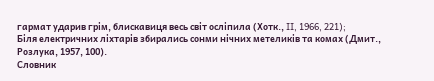гармат ударив грім, блискавиця весь світ осліпила (Хотк., II, 1966, 221);
Біля електричних ліхтарів збирались сонми нічних метеликів та комах (Дмит., Розлука, 1957, 100).
Словник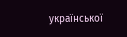української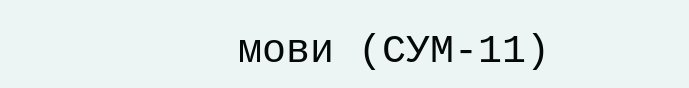мови (СУМ-11)